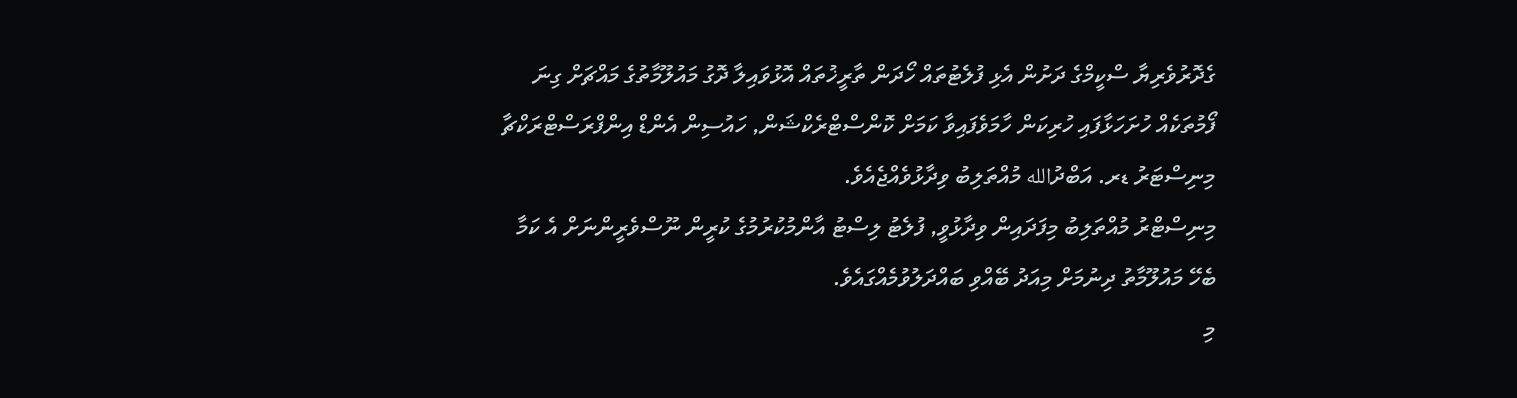ގެދޮރުވެރިޔާ ސްކީމްގެ ދަށުން އެޅި ފުލެޓުތައް ހޯދަން ތާރީޚުތައް އޮޅުވައިލާ ދޮގު މައުލޫމާތުގެ މައްޗަށް ގިނަ ފޯމުތަކެއް ހުށަހަޅާފައި ހުރިކަން ހާމަވެފައިވާ ކަމަށް ކޮންސްޓްރެކްޝަން, ހައުސިން އެންޑް އިންފްރަސްޓްރަކްޗާ މިނިސްޓަރު ޑރ. އަބްދުالله މުއްތަލިބު ވިދާޅުވެއްޖެއެވެ.
މިނިސްޓްރު މުއްތަލިބު މިފަދައިން ވިދާޅުވީ, ފުލެޓު ލިސްޓު އާންމުކުރުމުގެ ކުރީން ނޫސްވެރީންނަށް އެ ކަމާ ބެހޭ މައުލޫމާތު ދިނުމަށް މިއަދު ބޭއްވި ބައްދަލުވުމެއްގައެވެ.
މި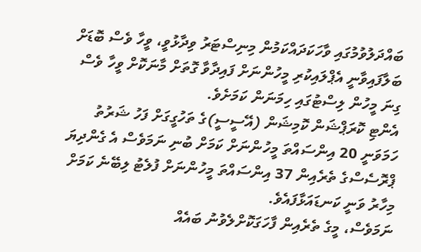ބައްދަލުވުމުގައި ވާހަކަދައްކަމުން މިނިސްޓަރު ވިދާޅުވީ، ވީހާ ވެސް ބޮޑަށް ބަލާފައިވާނީ އެޕްލައިކުރި މީހުންނަށް ފައިދާވާ ގޮތަށް މާނަކޮށް ވީހާ ވެސް ގިނަ މީހުން ލިސްޓުގައި ހިމަނަން ކަމަށެވެ.
އެންޓި ކޮރަޕްޝަން ކޮމިޝަން (އޭސީސީ)ގެ ތަހުގީގަށް ފަހު ޝަރުތު ހަމަވަނީ 20 އިންސައްތަ މީހުންނަށް ކަމަށް ބުނި ނަމަވެސް އެ ގެންދިޔަ ޕްރޮސެސްގެ ތެރެއިން 37 އިންސައްތަ މީހުންނަށް ފުލެޓު ލިބޭނެ ކަމަށް މިހާރު ވަނީ ކަނޑައަޅާފައެވެ.
ނަމަވެސް، މީގެ ތެރެއިން ފާހަގަކޮށްލެވުނު ބައެއް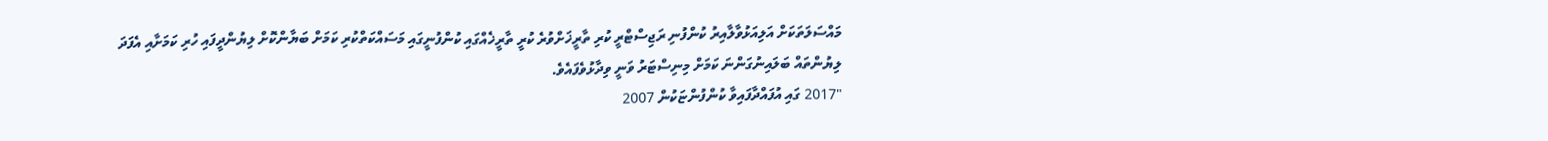މައްސަލަތަކަށް އަލިއަޅުވާލާއިރު ކުންފުނި ރަޖިސްޓްރީ ކުރި ތާރީޚަށްވުރެ ކުރީ ތާރީޚެއްގައި ކުންފުނީގައި މަސައްކަތްކުރި ކަމަށް ބަޔާންކޮށް ލިޔުންދީފައި ހުރި ކަމަށާއި އެފަދަ ލިޔުންތައް ބަލައިނުގަންނަ ކަމަށް މިނިސްޓަރު ވަނީ ވިދާޅުވެފައެވެ.
"2017 ގައި އުފައްދާފައިވާ ކުންފުންޏަކުން 2007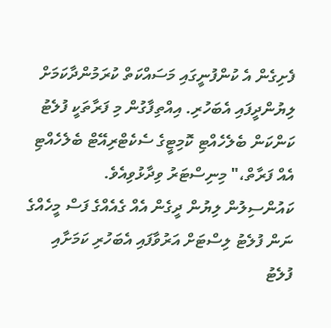ފެށިގެން އެ ކުންފުނީގައި މަސައްކަތް ކުރަމުންދާކަމަށް ލިޔުންދީފައި އެބަހުރި. އިއްތިފާގުން މި ފަރާތަކީ ފުލެޓު ކަންކަން ބެލެހެއްޓި ކޮމިޓީގެ ސެކެޓްރިއޭޓް ބެލެހެއްޓި އެއް ފަރާތް،" މިނިސްޓަރު ވިދާޅުވިއެވެ.
ކައުންސިލުން ލިޔުން ދީގެން އެއް ގެއެއްގެ ފަސް މީހެއްގެ ނަން ފުލެޓު ލިސްޓަށް އަރުވާފައި އެބަހުރި ކަމަށާއި ފުލެޓު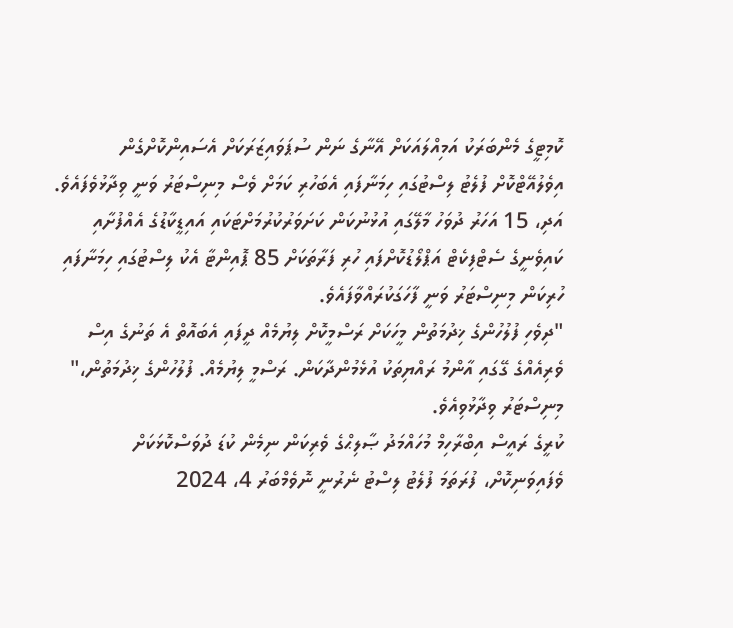ކޮމިޓީގެ މެންބަރަކު އަމިއްލައަކަށް އޭނާގެ ނަން ސުޕަވައިޒަރަކަށް އެސައިންކޮށްގެން އިވެލުއޭޓްކޮށް ފުލެޓު ލިސްޓުގައި ހިމަނާފައި އެބަހުރި ކަމަށް ވެސް މިނިސްޓަރު ވަނީ ވިދާޅުވެފައެވެ.
އަދި، 15 އަހަރު ދުވަހު މާލޭގައި އުޅުނުކަން ކަށަވަރުކުރުމަށްޓަކައި އައިޑީކާޑުގެ އެއްފުށާއި ކައިވެނީގެ ސެޓްފިކެޓް އަޕްލޯޑުކޮށްފައި ހުރި ފަރާތަކަށް 85 ޕޮއިންޓާ އެކު ލިސްޓުގައި ހިމަނާފައި ހުރިކަން މިނިސްޓަރު ވަނީ ފާހަގަކުރައްވާފައެވެ.
"ދިވެހި ފުލުހުންގެ ޚިދުމަތުން މީހަކަށް ރަސްމީކޮށް ލިޔުމެއް ދީފައި އެބައޮތް އެ ތަނުގެ އިސް ވެރިއެއްގެ ގޭގައި އާންމު ރައްޔިތަކު އުޅެމުންދާކަން. ރަސްމީ ލިޔުމެއް. ފުލުހުންގެ ޚިދުމަތުން،" މިނިސްޓަރު ވިދާޅުވިއެވެ.
ކުރީގެ ރައީސް އިބްރާހިމް މުހައްމަދު ޞާލިޙްގެ ވެރިކަން ނިމެން ކުޑަ ދުވަސްކޮޅަކަށް ވެފައިވަނިކޮށް، ފުރަތަމަ ފުލެޓު ލިސްޓު ނެރުނީ ނޮވެމްބަރު 4، 2024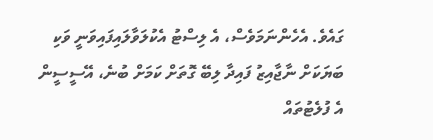ގައެވެ. އެހެންނަމަވެސް، އެ ލިސްޓު އެކުލަވާލައިފައިވަނީ ވަކި ބަޔަކަށް ނާޖާއިޒު ފައިދާ ލިބޭ ގޮތަށް ކަމަށް ބުނެ، އޭސީސީން އެ ފުލެޓުތައް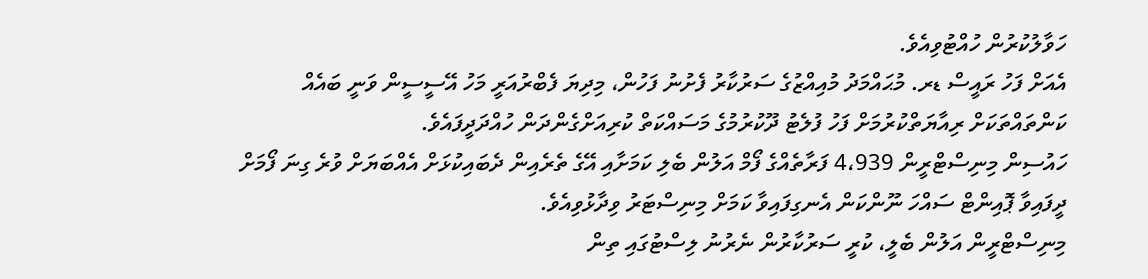ހަވާލުކުރުން ހުއްޓުވިއެވެ.
އެއަށް ފަހު ރައީސް ޑރ. މުޙައްމަދު މުއިއްޒުގެ ސަރުކާރު ފެށުނު ފަހުން، މިދިޔަ ފެބްރުއަރީ މަހު އޭސީސީން ވަނީ ބައެއް ކަންތައްތަކަށް ރިއާޔަތްކުރުމަށް ފަހު ފުލެޓު ދޫކުރުމުގެ މަސައްކަތް ކުރިއަށްގެންދަން ހުއްދަދީފައެވެ.
ހައުސިން މިނިސްޓްރީން 4،939 ފަރާތެއްގެ ފޯމް އަލުން ބެލި ކަމަށާއި އޭގެ ތެރެއިން ދެބައިކުޅަށް އެއްބަޔަށް ވުރެ ގިނަ ފޯމަށް ދީފައިވާ ޕޮއިންޓް ސައްހަ ނޫންކަން އެނގިފައިވާ ކަމަށް މިނިސްޓަރު ވިދާޅުވިއެވެ.
މިނިސްޓްރީން އަލުން ބެލީ، ކުރީ ސަރުކާރުން ނެރުނު ލިސްޓުގައި ތިން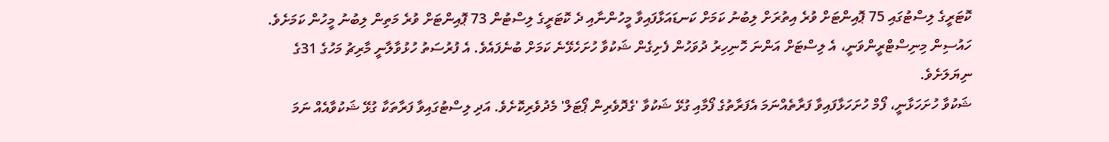ކޮޓަރީގެ ލިސްޓުގައި 75 ޕޮއިންޓަށް ވުރެ އިތުރަށް ލިބުނު ކަމަށް ކަނޑައަޅާފައިވާ މީހުންނާއި ދެ ކޮޓަރީގެ ލިސްޓުން 73 ޕޮއިންޓަށް ވުރެ މަތިން ލިބުނު މީހުން ކަމަށެވެ.
ހައުސިން މިނިސްޓްރީންވަނީ، އެ ލިސްޓަށް އަންނަ ހޮނިހިރު ދުވަހުން ފެށިގެން ޝަކުވާ ހުށަހެޅޭނެ ކަމަށް ބުނެފައެވެ. އެ ފުރުސަތު ހުޅުވާލާނީ މާރިޗު މަހުގެ 31ގެ ނިޔަލަށެވެ.
ޝަކުވާ ހުށަހަޅާނީ، ފޯމް ހުށަހަޅާފައިވާ ފަރާތެއްނަމަ އެފަރާތުގެ ފޯމާއި ގުޅޭ ޝަކުވާ 'ގެދޮވެރިން ޕޯޓަލް' މެދުވެރިކޮށެވެ. އަދި ލިސްޓުގައިވާ ފަރާތަކާ ގުޅޭ ޝަކުވާއެއް ނަމަ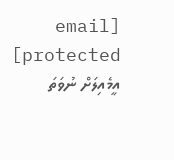[email protected] އީމެއިލަށް ނުވަތަ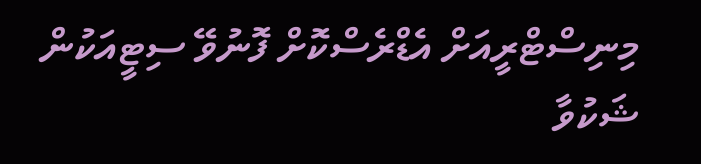މިނިސްޓްރީއަށް އެޑްރެސްކޮށް ފޮނުވޭ ސިޓީއަކުން ޝަކުވާ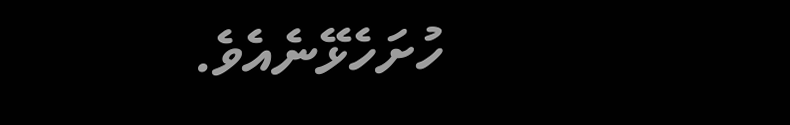ހުށަހެޅޭނެއެވެ.